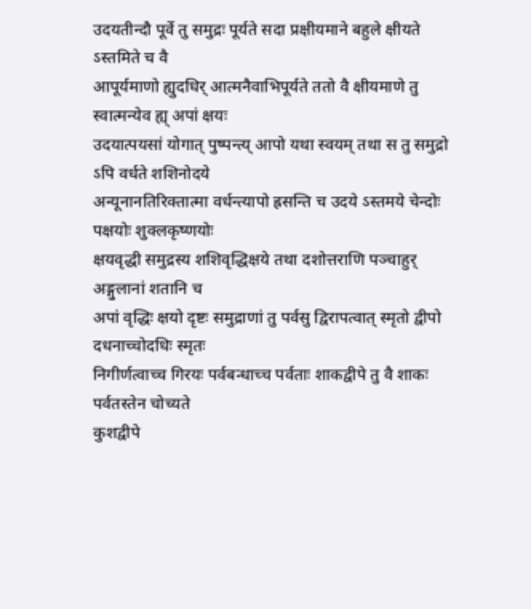उदयतीन्दौ पूर्वे तु समुद्रः पूर्यते सदा प्रक्षीयमाने बहुले क्षीयते ऽस्तमिते च वै
आपूर्यमाणो ह्युदधिर् आत्मनैवाभिपूर्यते ततो वै क्षीयमाणे तु स्वात्मन्येव ह्य् अपां क्षयः
उदयात्पयसां योगात् पुष्पन्त्य् आपो यथा स्वयम् तथा स तु समुद्रो ऽपि वर्धते शशिनोदये
अन्यूनानतिरिक्तात्मा वर्धन्त्यापो ह्रसन्ति च उदये ऽस्तमये चेन्दोः पक्षयोः शुक्लकृष्णयोः
क्षयवृद्धी समुद्रस्य शशिवृद्धिक्षये तथा दशोत्तराणि पञ्चाहुर् अङ्गुलानां शतानि च
अपां वृद्धिः क्षयो दृष्टः समुद्राणां तु पर्वसु द्विरापत्वात् स्मृतो द्वीपो दधनाच्चोदधिः स्मृतः
निगीर्णत्वाच्च गिरयः पर्वबन्धाच्च पर्वताः शाकद्वीपे तु वै शाकः पर्वतस्तेन चोच्यते
कुशद्वीपे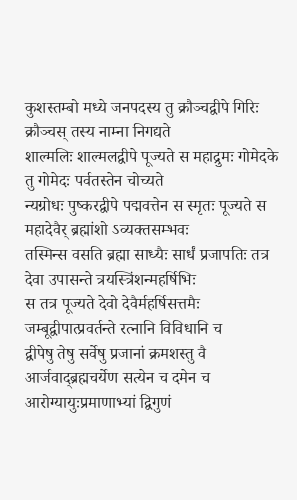कुशस्तम्बो मध्ये जनपदस्य तु क्रौञ्चद्वीपे गिरिः क्रौञ्चस् तस्य नाम्ना निगद्यते
शाल्मलिः शाल्मलद्वीपे पूज्यते स महाद्रुमः गोमेदके तु गोमेदः पर्वतस्तेन चोच्यते
न्यग्रोधः पुष्करद्वीपे पद्मवत्तेन स स्मृतः पूज्यते स महादेवैर् ब्रह्मांशो ऽव्यक्तसम्भवः
तस्मिन्स वसति ब्रह्मा साध्यैः सार्धं प्रजापतिः तत्र देवा उपासन्ते त्रयस्त्रिंशन्महर्षिभिः
स तत्र पूज्यते देवो देवैर्महर्षिसत्तमैः जम्बूद्वीपात्प्रवर्तन्ते रत्नानि विविधानि च
द्वीपेषु तेषु सर्वेषु प्रजानां क्रमशस्तु वै आर्जवाद्ब्रह्मचर्येण सत्येन च दमेन च
आरोग्यायुःप्रमाणाभ्यां द्विगुणं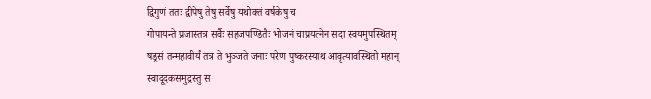द्विगुणं ततः द्वीपेषु तेषु सर्वेषु यथोक्तं वर्षकेषु च
गोपायन्ते प्रजास्तत्र सर्वैः सहजपण्डितैः भोजनं चाप्रयत्नेन सदा स्वयमुपस्थितम्
षड्रसं तन्महावीर्यं तत्र ते भुञ्जते जनाः परेण पुष्करस्याथ आवृत्यावस्थितो महान्
स्वादूदकसमुद्रस्तु स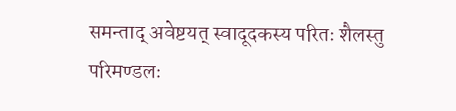समन्ताद् अवेष्टयत् स्वादूदकस्य परितः शैलस्तु परिमण्डलः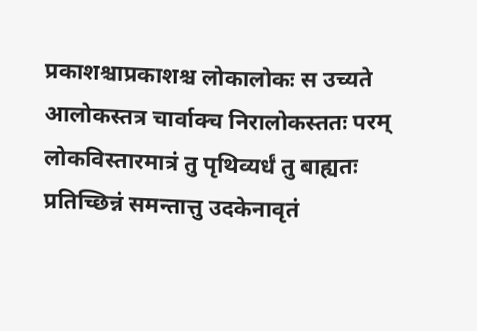प्रकाशश्चाप्रकाशश्च लोकालोकः स उच्यते आलोकस्तत्र चार्वाक्च निरालोकस्ततः परम्
लोकविस्तारमात्रं तु पृथिव्यर्धं तु बाह्यतः प्रतिच्छिन्नं समन्तात्तु उदकेनावृतं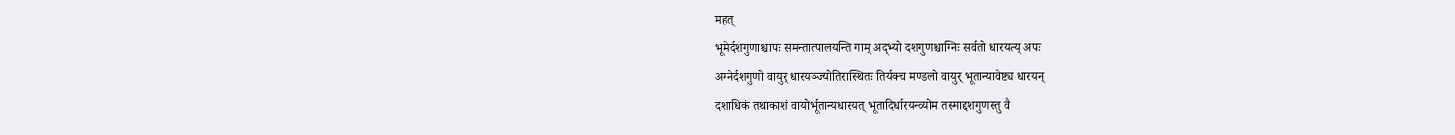महत्
भूमेर्दशगुणाश्चापः समन्तात्पालयन्ति गाम् अद्भ्यो दशगुणश्चाग्निः सर्वतो धारयत्य् अपः
अग्नेर्दशगुणो वायुर् धारयञ्ज्योतिरास्थितः तिर्यक्च मण्डलो वायुर् भूतान्यावेष्ट्य धारयन्
दशाधिकं तथाकाशं वायोर्भूतान्यधारयत् भूतादिर्धारयन्व्योम तस्माद्दशगुणस्तु वै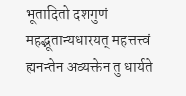भूतादितो दशगुणं महद्भूतान्यधारयत् महत्तत्त्वं ह्यनन्तेन अव्यक्तेन तु धार्यते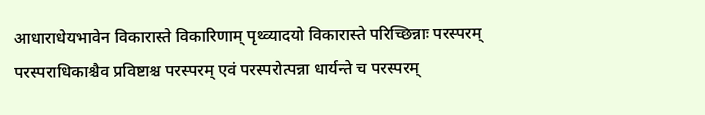आधाराधेयभावेन विकारास्ते विकारिणाम् पृथ्व्यादयो विकारास्ते परिच्छिन्नाः परस्परम्
परस्पराधिकाश्चैव प्रविष्टाश्च परस्परम् एवं परस्परोत्पन्ना धार्यन्ते च परस्परम्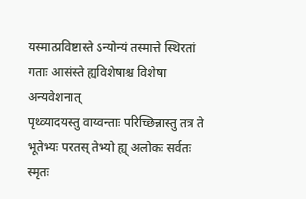यस्मात्प्रविष्टास्ते ऽन्योन्यं तस्मात्ते स्थिरतां गताः आसंस्ते ह्यविशेषाश्च विशेषा अन्यवेशनात्
पृथ्व्यादयस्तु वाय्वन्ताः परिच्छिन्नास्तु तत्र ते भूतेभ्यः परतस् तेभ्यो ह्य् अलोकः सर्वतः स्मृतः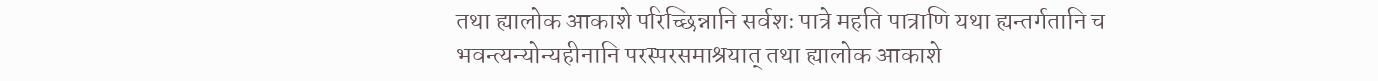तथा ह्यालोक आकाशे परिच्छिन्नानि सर्वशः पात्रे महति पात्राणि यथा ह्यन्तर्गतानि च
भवन्त्यन्योन्यहीनानि परस्परसमाश्रयात् तथा ह्यालोक आकाशे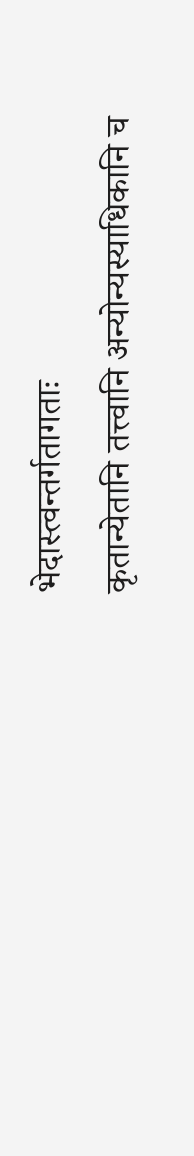भेदास्त्वन्तर्गतागताः
कृतान्येतानि तत्त्वानि अन्योन्यस्याधिकानि च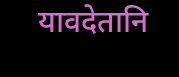यावदेतानि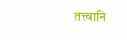तत्त्वानि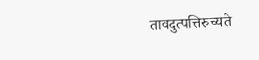तावदुत्पत्तिरुच्यते